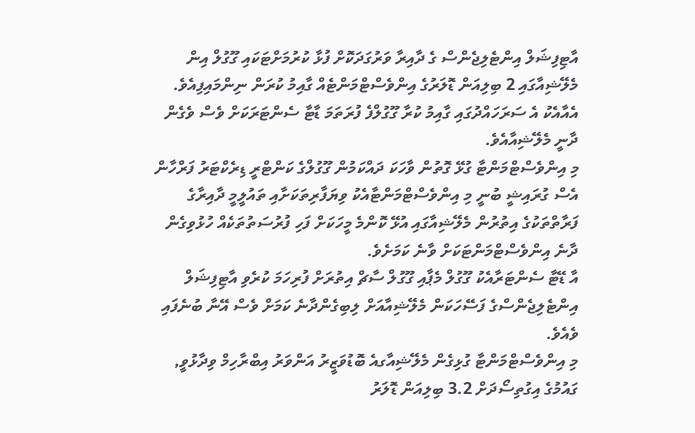އާޓިފިޝަލް އިންޓެލިޖެންސް ގެ ދާއިރާ ވަރުގަދަކޮށް ފުޅާ ކުރުމަށްޓަކައި ގޫގުލް އިން މެލޭޝިއާގައި 2 ބިލިއަން ޑޮލަރުގެ އިންވެސްޓްމަންޓެއް ގާއިމު ކުރަން ނިންމައިފިއެވެ.
އެއާއެކު އެ ސަރަހައްދުގައި ގާއިމު ކުރާ ގޫގުލްފެ ފުރަތަމަ ޑާޓާ ސެންޓަރަކަށް ވެސް ވެގެން ދާނީ މެލޭޝިއާއެވެ.
މި އިންވެސްޓްމަންޓާ ގުޅޭ ގޮތުން ވާހަކަ ދައްކަމުން ގޫގުލްގެ ކަންޓްރީ ޑިރެކްޓަރު ފަރްހާން އެސް ގުރައިޝީ ބުނީ މި އިންވެސްޓްމަންޓާއެކު ވިޔަފާރިތަކަށާއި ތައުލީމީ ދާއިރާގެ ފަރާތްތަކުގެ އިތުރުން މެލޭޝިއާގައި އުޅޭ ކޮންމެ މީހަކަށް ފަހި ފުރުސަތުތަކެއް ހުޅުވިގެން ދާނެ އިންވެސްޓްމަންޓަކަށް ވާނެ ކަމަށެވެ.
އާ ޑޭޓާ ސެންޓަރާއެކު ގޫގުލް މެޕާއި ގޫގުލް ސާޗް އިތުރަށް ފުރިހަމަ ކުރެވި އާޓިފިޝަލް އިންޓެލިޖެންސްގެ ފަސޭހަކަން މެލޭޝިއާއަށް ލިބިގެންދާނެ ކަމަށް ވެސް އޭނާ ބުނެފައި ވެއެވެ.
މި އިންވެސްޓްމަންޓާ ގުޅިގެން މެލޭޝިއާގއެ ބޮޑުވަޒީރު އަންވަރު އިބްރާހިމް ވިދާޅުވީ, ގައުމުގެ އިގުތިސޯދަށް 3.2 ބިލިއަން ޑޮލަރު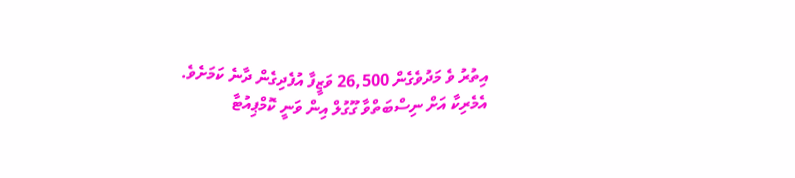އިތުރު ވެ މަދުވެގެން 26,500 ވަޒީފާ އުފެދިގެން ދާނެ ކަމަށެވެ.
އެމެރިކާ އަށް ނިސްބަތްވާ ގޫގުލް އިން ވަނީ ކޮމްޕިއުޓާ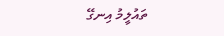ތައުލީމު އިނގޭ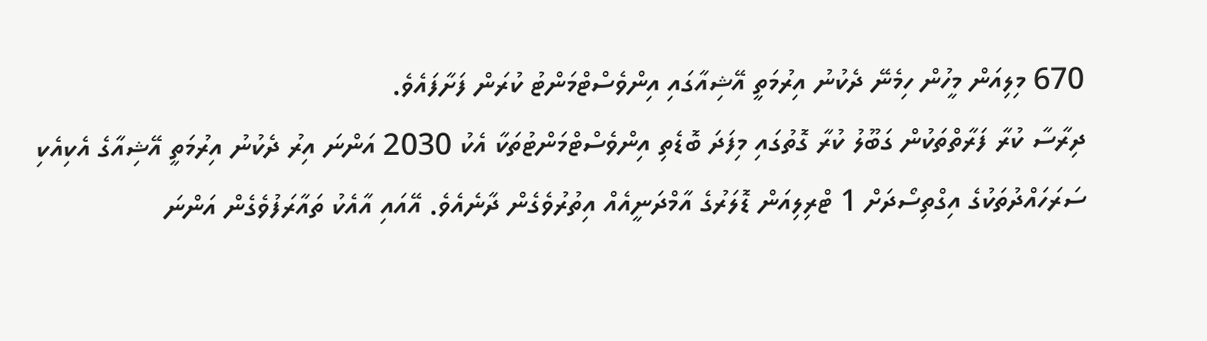670 މިލިއަން މީހުން ހިމެނޭ ދެކުނު އިރުމަތީ އޭޝިއާގައި އިންވެސްޓްމަންޓު ކުރަން ފަށާފައެވެ.
ދިރާސާ ކުރާ ފަރާތްތަކުން ގަބޫލު ކުރާ ގޮތުގައި މިފަދަ ބޮޑެތި އިންވެސްޓްމަންޓުތަކާ އެކު 2030 އަންނަ އިރު ދެކުނު އިރުމަތީ އޭޝިއާގެ އެކިއެކި ސަރަހައްދުތަކުގެ އިގްތިސޯދަށް 1 ޓްރިލިއަން ޑޮލަރުގެ އާމްދަނީއެއް އިތުރުވެގެން ދާނެއެވެ. އޭއައި އާއެކު ތައާރަފުވެގެން އަންނަ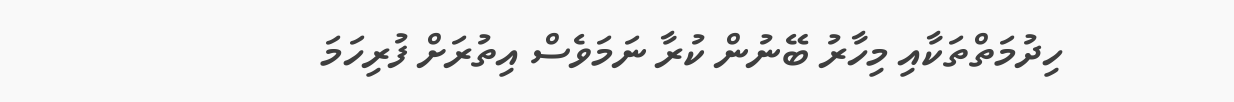ހިދުމަތްތަކާއި މިހާރު ބޭނުން ކުރާ ނަމަވެސް އިތުރަށް ފުރިހަމަ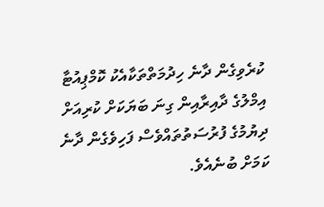ކުރެވިގެން ދާނެ ހިދުމަތްތަކާއެކު ކޮމްޕިއުޓާ އިމްލުގެ ދާއިރާއިން ގިނަ ބަޔަކަށް ކުރިއަށް ދިޔުމުގެ ފުރުސަތުތައްވެސް ފަހިވެގެން ދާނެ ކަމަށް ބުނެއެވެ.